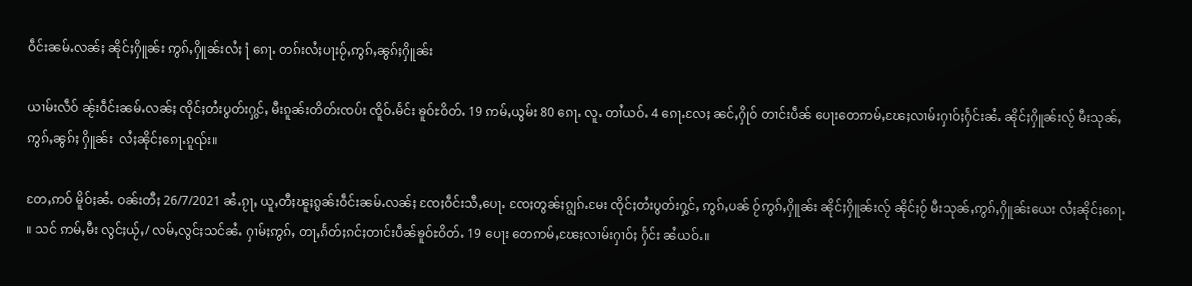ဝဵင်းၼမ်ႉလၼ်ႈ ၼိုင်ႈႁိူၼ်း ဢွၵ်ႇႁိူၼ်းလႆႈ ႞ ၵေႃႉ တၵ်းလႆႈပႃးဝႂ်ႇဢွၵ်ႇၼွၵ်ႈႁိူၼ်း

ယၢမ်းလဵဝ် ၼႂ်းဝဵင်းၼမ်ႉလၼ်ႈ ၸိုင်ႈတႆးပွတ်းႁွင်ႇ မီးၵူၼ်းတိတ်းၸပ်း ၸိူဝ်ႉမႅင်း ၶူဝ်ႊဝိတ်ႉ 19 ဢမ်ႇယွမ်း 80 ၵေႃႉ လူႉ တၢႆယဝ်ႉ 4 ၵေႃႉလႄႈ ၼင်ႇႁိုဝ် တၢင်းပဵၼ် ပေႃးတေဢမ်ႇၽႄႈလၢမ်းႁၢဝ်ႈႁႅင်းၼႆႉ ၼိုင်ႈႁိူၼ်းလႂ် မီးသုၼ်ႇဢွၵ်ႇၼွၵ်ႈ ႁိူၼ်း  လႆႈၼိုင်ႈၵေႃႉၵူၺ်း။

တႄႇဢဝ် မိူဝ်ႈၼႆႉ ဝၼ်းတီႈ 26/7/2021 ၼႆႉၵႂႃႇ ယူႇတီႈၽူႈၵွၼ်းဝဵင်းၼမ်ႉလၼ်ႈ ၸႄႈဝဵင်းသီႇပေႃႉ ၸႄႈတွၼ်ႈၵျွၵ်ႉမႄး ၸိုင်ႈတႆးပွတ်းႁွင်ႇ ဢွၵ်ႇပၼ် ဝႂ်ဢွၵ်ႇႁိူၼ်း ၼိုင်ႈႁိူၼ်းလႂ် ၼိုင်ႈဝႂ် မီးသုၼ်ႇဢွၵ်ႇႁိူၼ်းယေး လႆႈၼိုင်ႈၵေႃႉ ။ သင် ဢမ်ႇမီး လွင်ႈယႂ်ႇ/ လမ်ႇလွင်ႈသင်ၼႆႉ ႁၢမ်ႈဢွၵ်ႇ တႃႇၵႅတ်ႈၵင်ႈတၢင်းပဵၼ်ၶူဝ်ႊဝိတ်ႉ 19 ပေႃး တေဢမ်ႇၽႄႈလၢမ်းႁၢဝ်ႈ ႁႅင်း ၼႆယဝ်ႉ။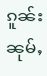ၵူၼ်းၼုမ်ႇ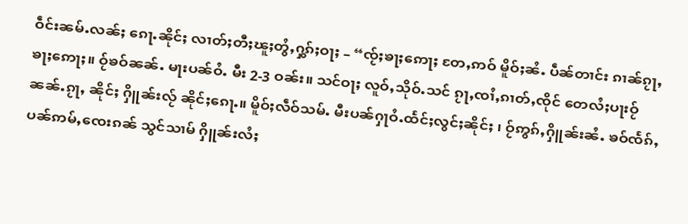ဝဵင်းၼမ်ႉလၼ်ႈ ၵေႃႉၼိုင်ႈ လၢတ်ႈတီႈၽူႈတွႆႇႁွၵ်ႈဝႃႈ – “ၸႂ်ႈၶႃႈဢေႃႈ တႄႇဢဝ် မိူဝ်ႈၼႆႉ ပဵၼ်တၢင်း ၵၢၼ်ၵႂႃႇၶႃႈဢေႃႈ။ ဝႂ်ၶဝ်ၼၼ်ႉ မႃးပၼ်ဝႆႉ မီး 2-3 ဝၼ်း။ သင်ဝႃႈ လူဝ်ႇသိုဝ်ႉသင် ၵႂႃႇၸၢႆႇၵၢတ်ႇၸိုင် တေလႆႈပႃးဝႂ်ၼၼ်ႉၵႂႃႇ ၼိုင်ႈ ႁိူၼ်းလႂ် ၼိုင်ႈၵေႃႉ။ မိူဝ်ႈလဵဝ်သမ်ႉ မီးပၼ်ႁႃဝႆႉထႅင်ႈလွင်ႈၼိုင်ႈ ၊ ဝႂ်ဢွၵ်ႇႁိူၼ်းၼႆႉ ၶဝ်ၸႅၵ်ႇပၼ်ဢမ်ႇၸေးၵၼ် သွင်သၢမ် ႁိူၼ်းလႆႈ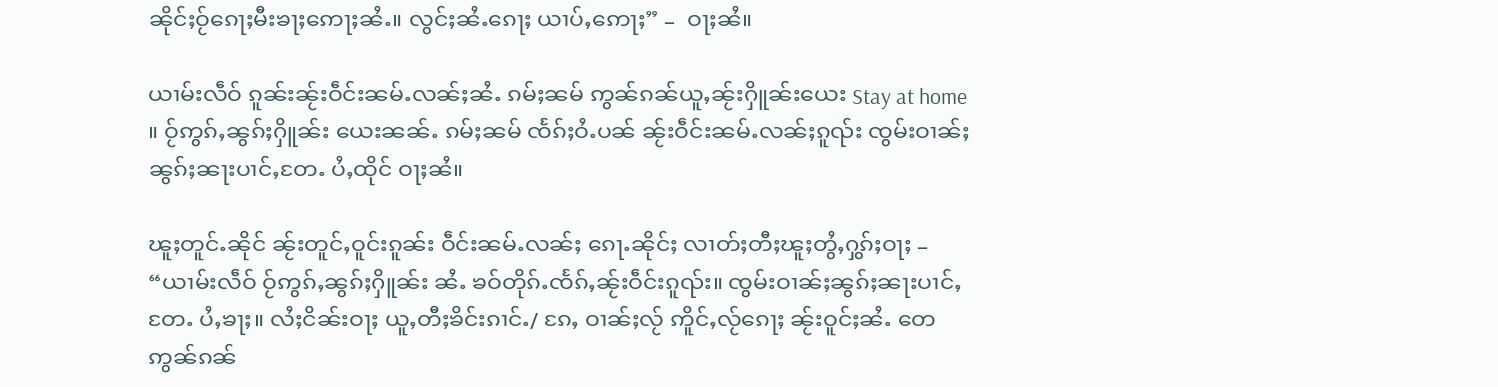ၼိုင်ႈဝႂ်ၵေႃႈမီးၶႃႈဢေႃႈၼႆႉ။ လွင်ႈၼႆႉၵေႃႈ ယၢပ်ႇဢေႃႈ” –  ဝႃႈၼႆ။

ယၢမ်းလဵဝ် ၵူၼ်းၼႂ်းဝဵင်းၼမ်ႉလၼ်ႈၼႆႉ ၵမ်ႈၼမ် ဢွၼ်ၵၼ်ယူႇၼႂ်းႁိူၼ်းယေး Stay at home  ။ ဝႂ်ဢွၵ်ႇၼွၵ်ႈႁိူၼ်း ယေးၼၼ်ႉ ၵမ်ႈၼမ် ၸႅၵ်ႈဝႆႉပၼ် ၼႂ်းဝဵင်းၼမ်ႉလၼ်ႈၵူၺ်း ၸွမ်းဝၢၼ်ႈၼွၵ်ႈၼႃးပၢင်ႇတႄႉ ပႆႇထိုင် ဝႃႈၼႆ။

ၽူႈတူင်ႉၼိုင် ၼႂ်းတူင်ႇဝူင်းၵူၼ်း ဝဵင်းၼမ်ႉလၼ်ႈ ၵေႃႉၼိုင်ႈ လၢတ်ႈတီႈၽူႈတွႆႇႁွၵ်ႈဝႃႈ – “ယၢမ်းလဵဝ် ဝႂ်ဢွၵ်ႇၼွၵ်ႈႁိူၼ်း ၼႆႉ ၶဝ်တိုၵ်ႉၸႅၵ်ႇၼႂ်းဝဵင်းၵူၺ်း။ ၸွမ်းဝၢၼ်ႈၼွၵ်ႈၼႃးပၢင်ႇတႄႉ ပႆႇၶႃႈ။ လႆႈငိၼ်းဝႃႈ ယူႇတီႈၶိင်းၵၢင်ႉ/ ၵႄႇ ဝၢၼ်ႈလႂ် ဢိူင်ႇလႂ်ၵေႃႈ ၼႂ်းဝူင်ႈၼႆႉ တေဢွၼ်ၵၼ်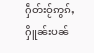ႁဵတ်းဝႂ်ဢွၵ်ႇႁိူၼ်းပၼ်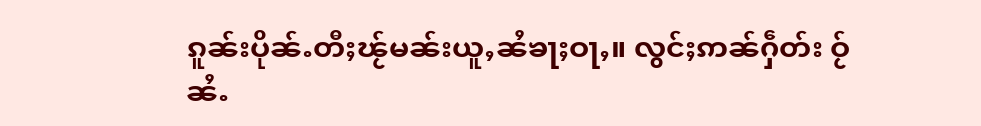ၵူၼ်းပိုၼ်ႉတီႈၽႂ်မၼ်းယူႇၼႆၶႃႈဝႃႇ။ လွင်ႈဢၼ်ႁဵတ်း ဝႂ်ၼႆႉ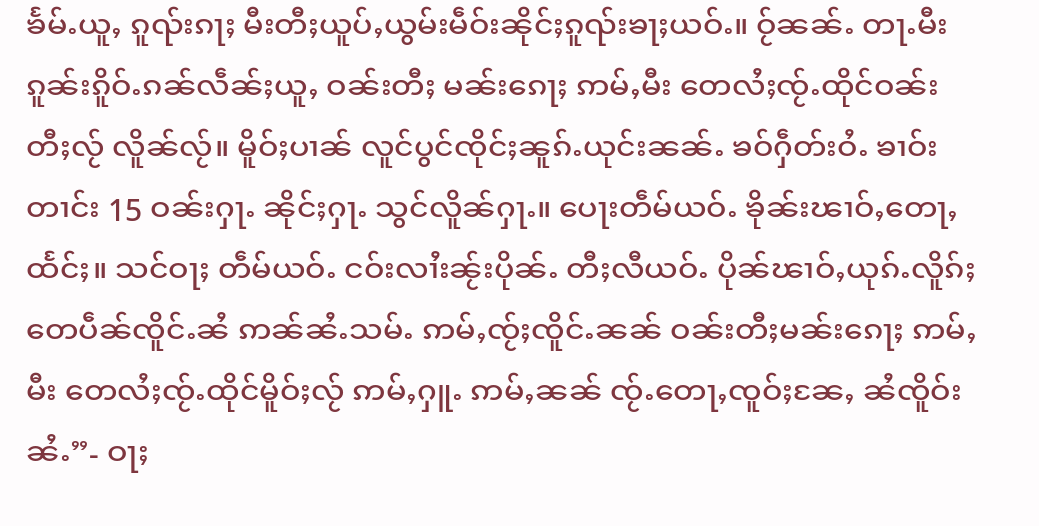ၶႅမ်ႉယူႇ ၵူၺ်းၵႃႈ မီးတီႈယူပ်ႇယွမ်းမဵဝ်းၼိုင်ႈၵူၺ်းၶႃႈယဝ်ႉ။ ဝႂ်ၼၼ်ႉ တႃႉမီးၵူၼ်းၵိူဝ်ႉၵၼ်လဵၼ်ႈယူႇ ဝၼ်းတီႈ မၼ်းၵေႃႈ ဢမ်ႇမီး တေလႆႈၸႂ်ႉထိုင်ဝၼ်းတီႈလႂ် လိူၼ်လႂ်။ မိူဝ်ႈပၢၼ် လူင်ပွင်ၸိုင်ႈၼူၵ်ႉယုင်းၼၼ်ႉ ၶဝ်ႁဵတ်းဝႆႉ ၶၢဝ်း တၢင်း 15 ဝၼ်းႁႃႉ ၼိုင်ႈႁႃႉ သွင်လိူၼ်ႁႃႉ။ ပေႃးတဵမ်ယဝ်ႉ ၶိုၼ်းၽၢဝ်ႇတေႃႇထႅင်ႈ။ သင်ဝႃႈ တဵမ်ယဝ်ႉ ငဝ်းလၢႆးၼႂ်းပိုၼ်ႉ တီႈလီယဝ်ႉ ပိုၼ်ၽၢဝ်ႇယုၵ်ႉလိူၵ်ႈ တေပဵၼ်ၸိူင်ႉၼႆ ဢၼ်ၼႆႉသမ်ႉ ဢမ်ႇၸႂ်ႈၸိူင်ႉၼၼ် ဝၼ်းတီႈမၼ်းၵေႃႈ ဢမ်ႇမီး တေလႆႈၸႂ်ႉထိုင်မိူဝ်ႈလႂ် ဢမ်ႇႁူႉ ဢမ်ႇၼၼ် ၸႂ်ႉတေႃႇၸူဝ်ႈၼႄႇ ၼႆၸိူဝ်းၼႆႉ”- ဝႃႈ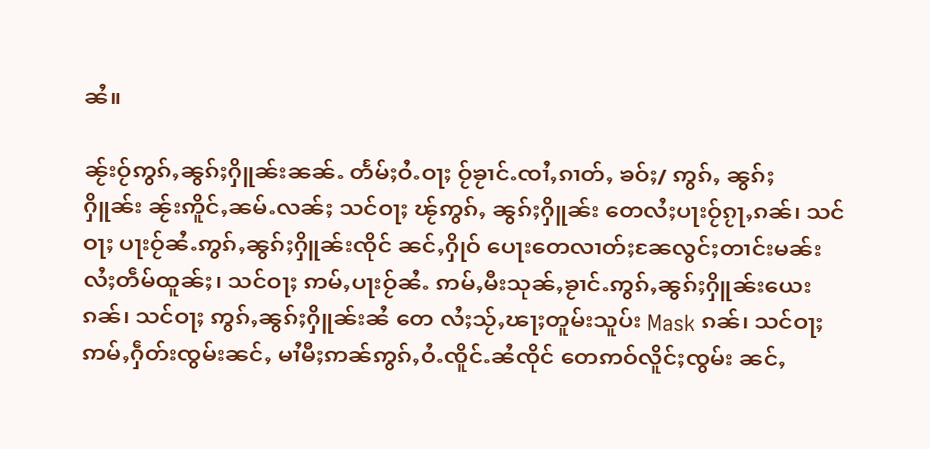ၼႆ။

ၼႂ်းဝႂ်ဢွၵ်ႇၼွၵ်ႈႁိူၼ်းၼၼ်ႉ တႅမ်ႈဝႆႉဝႃႈ ဝႂ်ၶႂၢင်ႉၸၢႆႇၵၢတ်ႇ ၶဝ်ႈ/ ဢွၵ်ႇ ၼွၵ်ႈႁိူၼ်း ၼႂ်းဢိူင်ႇၼမ်ႉလၼ်ႈ သင်ဝႃႈ ၽႂ်ဢွၵ်ႇ ၼွၵ်ႈႁိူၼ်း တေလႆႈပႃးဝႂ်ၵႂႃႇၵၼ်၊ သင်ဝႃႈ ပႃးဝႂ်ၼႆႉဢွၵ်ႇၼွၵ်ႈႁိူၼ်းၸိုင် ၼင်ႇႁိုဝ် ပေႃးတေလၢတ်ႈၼႄလွင်ႈတၢင်းမၼ်း လႆႈတဵမ်ထူၼ်ႈ၊ သင်ဝႃႈ ဢမ်ႇပႃးဝႂ်ၼႆႉ ဢမ်ႇမီးသုၼ်ႇၶႂၢင်ႉဢွၵ်ႇၼွၵ်ႈႁိူၼ်းယေးၵၼ်၊ သင်ဝႃႈ ဢွၵ်ႇၼွၵ်ႈႁိူၼ်းၼႆ တေ လႆႈသႂ်ႇၽႃႈတူမ်းသူပ်း Mask ၵၼ်၊ သင်ဝႃႈ ဢမ်ႇႁဵတ်းၸွမ်းၼင်ႇ မၢႆမီႈဢၼ်ဢွၵ်ႇဝႆႉၸိူင်ႉၼႆၸိုင် တေဢဝ်လိူင်ႈၸွမ်း ၼင်ႇ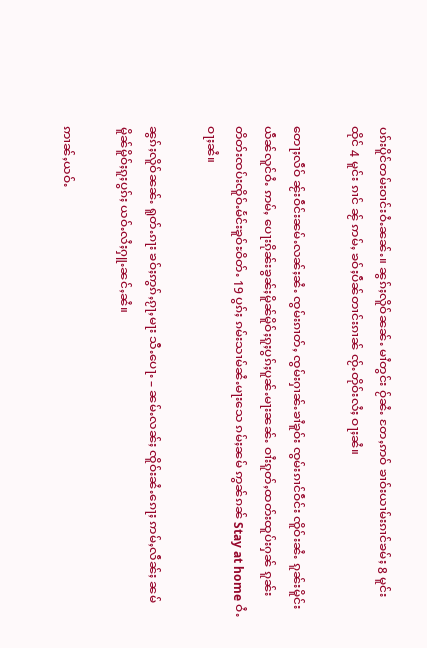ပၵ်းပိူင်တမ်းဝၢင်းဝႆႉၼၼ်ႉ။ ၼွၵ်ႈလိူဝ်ၼၼ်ႉ မၢႆတွင်း ဝႂ်ၼႆႉ တႄႇဢဝ် ၶၢဝ်းယၢမ်းၵၢင်ၶမ်ႈ 8 မူင်း ထိုင် 4 မူင်း ၵၢင် ၼႂ် ဢမ်ႇ ၶဝ်ႈပဵၼ်တၢင်းၵၢၼ် ၸႂ်ႉတိုဝ်းလႆႈ ဝႃႈၼႆ။

တေႃႈလဵဝ် ၼႂ်းဝဵင်းၼမ်ႉလၼ်ႈၼႆႉ ၸွမ်းၵၢတ်ႇ ၸွမ်းႁၢၼ်ႉၶၢႆၶူဝ်း ၸွမ်းၵၢင်ဝဵင်း ၸိူဝ်းၼႆႉ ၵူၼ်းမိူင်းယဵၼ်လူင်ဝႆႉ ဢမ်ႇ ပေႃးၵိုၼ်းၶွၼ်ႈမိူၼ်မိူဝ်ႈၵူႈပွၵ်ႈပူၼ်ႉမႃးၼၼ်ႉ ဝၢႆးၵူတ်ႇထတ်းထူပ်းႁၼ် ၵူၼ်းတိတ်းၸပ်းၸိူဝ်ႉမႅင်းၶူဝ်ႊဝိတ်ႉ 19 ပွၵ်ႈ ၵမ်းသၢမ်ၼႆႉမႃးသေ ၵမ်ႈၼမ် ဢွၼ်ၵၼ် Stay at home ဝႆႉ ဝႃႈၼႆ။

ၼွၵ်ႈလိူဝ်ၼၼ်ႉ ရူတ်ႉၵႃး ၶဝ်ႈဢွၵ်ႇၵႂႃႇမႃး သီႉပေႃႉ – ၼမ်ႉလၼ်ႈ ၸိူဝ်းၼႆႉၵေႃႈ ဢမ်ႇလဵၼ်ႈ ၼမ်မိူၼ်မိူဝ်ႈၵူႈပွၵ်ႈ ယဝ်ႉလႆႈႁူႉၼင်ႇၼႆ။

ဢၢၼ်ႇယဝ်ႉ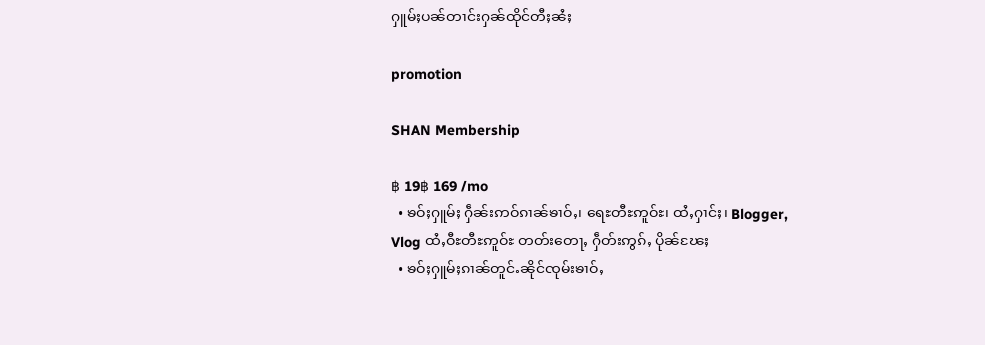ႁူမ်ႈပၼ်တၢင်းႁၼ်ထိုင်တီႈၼႆႈ

promotion

SHAN Membership

฿ 19฿ 169 /mo
  • ၶဝ်ႈႁူမ်ႈ ႁဵၼ်းဢဝ်ၵၢၼ်ၶၢဝ်ႇ၊ ရေႊတီႊဢူဝ်ႊ၊ ထႆႇႁၢင်ႈ၊ Blogger, Vlog ထႆႇဝီႊတီႊဢူဝ်ႊ တတ်းတေႃႇ ႁဵတ်းဢွၵ်ႇ ပိုၼ်ၽႄႈ
  • ၶဝ်ႈႁူမ်ႈၵၢၼ်တူင်ႉၼိုင်ၸုမ်းၶၢဝ်ႇ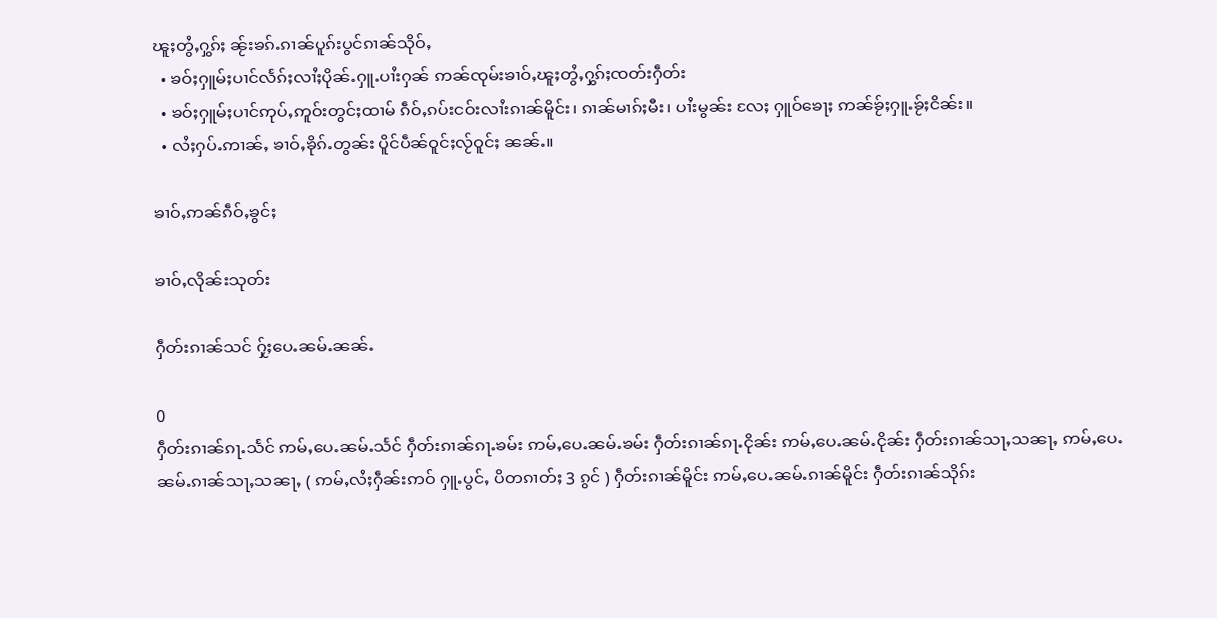ၽူႈတွႆႇႁွၵ်ႈ ၼႂ်းၶၵ်ႉၵၢၼ်ပူၵ်းပွင်ၵၢၼ်သိုဝ်ႇ
  • ၶဝ်ႈႁူမ်ႈပၢင်လႅၵ်ႈလၢႆႈပိုၼ်ႉႁူႉပၢႆးႁၼ် ဢၼ်ၸုမ်းၶၢဝ်ႇၽူႈတွႆႇႁွၵ်ႈၸတ်းႁဵတ်း
  • ၶဝ်ႈႁူမ်ႈပၢင်ဢုပ်ႇဢူဝ်းတွင်ႈထၢမ် ၵဵဝ်ႇၵပ်းငဝ်းလၢႆးၵၢၼ်မိူင်း၊ ၵၢၼ်မၢၵ်ႈမီး၊ ပၢႆးမွၼ်း လႄႈ ႁူဝ်ၶေႃႈ ဢၼ်ၶႂ်ႈႁူႉၶႂ်ႈငိၼ်း။
  • လႆႈႁပ်ႉဢၢၼ်ႇ ၶၢဝ်ႇၶိုၵ်ႉတွၼ်း ပိူင်ပဵၼ်ဝူင်ႈလႂ်ဝူင်ႈ ၼၼ်ႉ။

ၶၢဝ်ႇဢၼ်ၵဵဝ်ႇၶွင်ႈ

ၶၢဝ်ႇလိုၼ်းသုတ်း

ႁဵတ်းၵၢၼ်သင် ႁႂ်ႈပေႉၼမ်ႉၼၼ်ႉ

0
ႁဵတ်းၵၢၼ်ၵႃႉသႅင် ဢမ်ႇပေႉၼမ်ႉသႅင် ႁဵတ်းၵၢၼ်ၵႃႉၶမ်း ဢမ်ႇပေႉၼမ်ႉၶမ်း ႁဵတ်းၵၢၼ်ၵႃႉငိုၼ်း ဢမ်ႇပေႉၼမ်ႉငိုၼ်း ႁဵတ်းၵၢၼ်သႃႇသၼႃႇ ဢမ်ႇပေႉၼမ်ႉၵၢၼ်သႃႇသၼႃႇ ( ဢမ်ႇလႆႈႁဵၼ်းဢဝ် ႁူႉပွင်ႇ ပိတၵၢတ်ႈ 3 ၵွင် ) ႁဵတ်းၵၢၼ်မိူင်း ဢမ်ႇပေႉၼမ်ႉၵၢၼ်မိူင်း ႁဵတ်းၵၢၼ်သိုၵ်း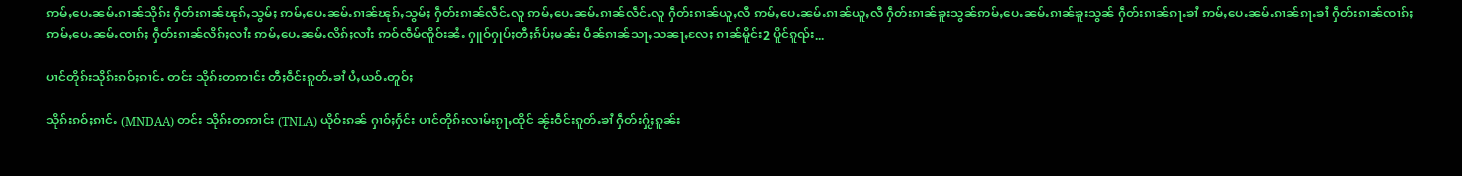ဢမ်ႇပေႉၼမ်ႉၵၢၼ်သိုၵ်း ႁဵတ်းၵၢၼ်ၽုၵ်ႇသွမ်ႈ ဢမ်ႇပေႉၼမ်ႉၵၢၼ်ၽုၵ်ႇသွမ်ႈ ႁဵတ်းၵၢၼ်လဵင်ႉလူ ဢမ်ႇပေႉၼမ်ႉၵၢၼ်လဵင်ႉလူ ႁဵတ်းၵၢၼ်ယူႇလီ ဢမ်ႇပေႉၼမ်ႉၵၢၼ်ယူႇလီ ႁဵတ်းၵၢၼ်ၶူးသွၼ်ဢမ်ႇပေႉၼမ်ႉၵၢၼ်ၶူးသွၼ် ႁဵတ်းၵၢၼ်ၵႃႉၶၢႆ ဢမ်ႇပေႉၼမ်ႉၵၢၼ်ၵႃႉၶၢႆ ႁဵတ်းၵၢၼ်ၸၢၵ်ႈ ဢမ်ႇပေႉၼမ်ႉၸၢၵ်ႈ ႁဵတ်းၵၢၼ်လိၵ်ႈလၢႆး ဢမ်ႇပေႉၼမ်ႉလိၵ်ႈလၢႆး ဢဝ်ၸဵမ်ၸိူဝ်းၼႆႉ ႁူဝ်ႁုပ်ႈတီႈၵႅပ်ႈမၼ်း ပဵၼ်ၵၢၼ်သႃႇသၼႃႇလႄႈ ၵၢၼ်မိူင်း2 ပိူင်ၵူၺ်း...

ပၢင်တိုၵ်းသိုၵ်းၵဝ်ႈၵၢင်ႉ တင်း သိုၵ်းတဢၢင်း တီႈဝဵင်းၵူတ်ႉၶၢႆ ပႆႇယဝ်ႉတူဝ်ႈ

သိုၵ်းၵဝ်ႈၵၢင်ႉ (MNDAA) တင်း သိုၵ်းတဢၢင်း (TNLA) ယိုဝ်းၵၼ် ႁၢဝ်ႈႁႅင်း ပၢင်တိုၵ်းလၢမ်းၵႂႃႇထိုင် ၼႂ်းဝဵင်းၵူတ်ႉၶၢႆ ႁဵတ်းႁႂ်ႈၵူၼ်း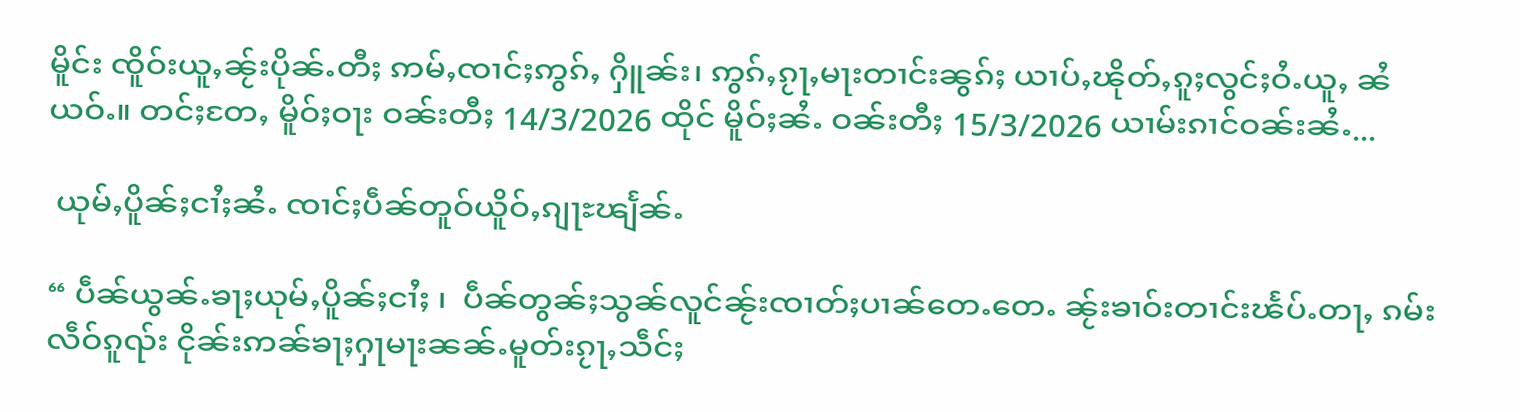မိူင်း ၸိူဝ်းယူႇၼႂ်းပိုၼ်ႉတီႈ ဢမ်ႇၸၢင်ႈဢွၵ်ႇ ႁိူၼ်း၊ ဢွၵ်ႇၵႂႃႇမႃးတၢင်းၼွၵ်ႈ ယၢပ်ႇၽိုတ်ႇၵူႈလွင်ႈဝႆႉယူႇ ၼႆယဝ်ႉ။ တင်ႈတႄႇ မိူဝ်ႈဝႃး ဝၼ်းတီႈ 14/3/2026 ထိုင် မိူဝ်ႈၼႆႉ ဝၼ်းတီႈ 15/3/2026 ယၢမ်းၵၢင်ဝၼ်းၼႆႉ...

 ယုမ်ႇပိူၼ်ႈငၢႆႈၼႆႉ ၸၢင်ႈပဵၼ်တူဝ်ယိူဝ်ႇၵျႃႊၽျႅၼ်ႉ

“ ပဵၼ်ယွၼ်ႉၶႃႈယုမ်ႇပိူၼ်ႈငၢႆႈ ၊  ပဵၼ်တွၼ်ႈသွၼ်လူင်ၼႂ်းၸၢတ်ႈပၢၼ်တေႉတေႉ ၼႂ်းၶၢဝ်းတၢင်းၽႅပ်ႉတႃႇ ၵမ်းလဵဝ်ၵူၺ်း ငိုၼ်းဢၼ်ၶႃႈႁႃမႃးၼၼ်ႉမူတ်းၵႂႃႇသဵင်ႈ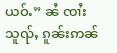ယဝ်ႉ” ၼႆ ၸၢႆးသူၺ်ႇ ၵူၼ်းဢၼ်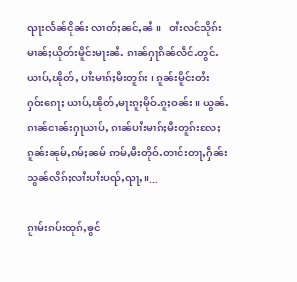ၺႃးလႅၼ်ငိုၼ်း လၢတ်ႈၼင်ႇၼႆ ။   ဝၢႆးလင်သိုၵ်းမၢၼ်ႈယိုတ်းမိူင်းမႃးၼႆႉ ၵၢၼ်ႁႃၵိၼ်လဵင်ႉတွင်ႉယၢပ်ႇၽိုတ်ႇ ပၢႆးမၢၵ်ႈမီးတူၵ်း ၊ ၵူၼ်းမိူင်းတႆး ႁဝ်းၵေႃႈ ယၢပ်ႇၽိုတ်ႇမႃးၵူႈမိုဝ်ႉၵူႈဝၼ်း ။ ယွၼ်ႉၵၢၼ်ငၢၼ်းႁႃယၢပ်ႇ ၵၢၼ်ပၢႆးမၢၵ်ႈမီးတူၵ်းလႄႈ ၵူၼ်းၼုမ်ႇၵမ်ႈၼမ် ဢမ်ႇမီးတိုဝ်ႉတၢင်းတႃႇႁဵၼ်း သွၼ်လိၵ်ႈလၢႆးပၢႆးပၺ်ႇၺႃႇ။...

ၵႂၢမ်းၵပ်းထုၵ်ႇၶွင်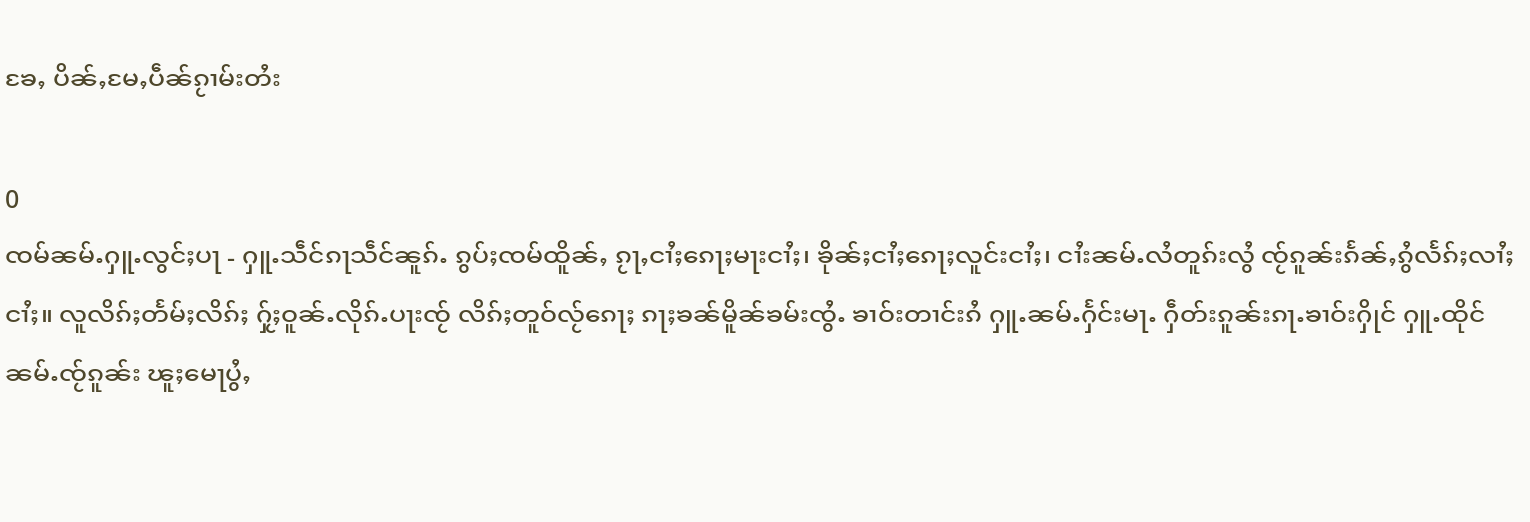ၶႄႇ ပိၼ်ႇမႄႇပဵၼ်ၵႂၢမ်းတႆး

0
ၸမ်ၼမ်ႉႁူႉလွင်ႈပႃ - ႁူႉသဵင်ၵႃသဵင်ၼူၵ်ႉ ၵွပ်ႈၸမ်ထိူၼ်ႇ ၵႂႃႇငၢႆႈၵေႃႈမႃးငၢႆႈ၊ ၶိုၼ်ႈငၢႆႈၵေႃႈလူင်းငၢႆႈ၊ ငၢႆးၼမ်ႉလႆတူၵ်းလွႆ ၸႂ်ၵူၼ်းၵႅၼ်ႇၵွႆလႅၵ်ႈလၢႆႈငၢႆႈ။ လူလိၵ်ႈတႅမ်ႈလိၵ်ႈ ႁႂ်ႈဝူၼ်ႉလိုၵ်ႉပႃးၸႂ် လိၵ်ႈတူဝ်လႂ်ၵေႃႈ ၵႃႈၶၼ်မိူၼ်ၶမ်းၸွႆႉ ၶၢဝ်းတၢင်းၵႆ ႁူႉၼမ်ႉႁႅင်းမႃႉ ႁဵတ်းၵူၼ်းၵႃႉၶၢဝ်းႁိုင် ႁူႉထိုင်ၼမ်ႉၸႂ်ၵူၼ်း ၽူႈမေႃပွႆႇ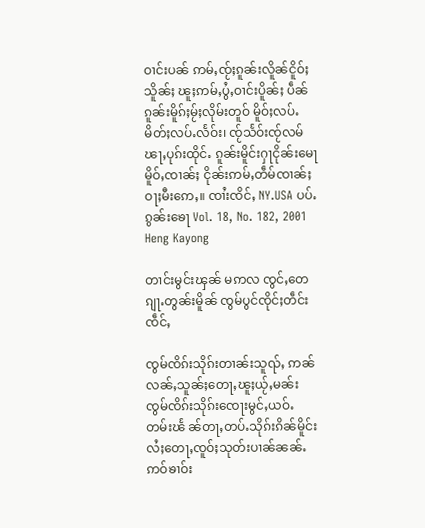ဝၢင်းပၼ် ဢမ်ႇၸႂ်ႈၵူၼ်းလိူၼ်ငိူဝ်ႈသိူၼ်ႈ ၽူႈဢမ်ႇပွႆႇဝၢင်းပိူၼ်ႈ ပဵၼ်ၵူၼ်းမိူၵ်ႈမႂ်ႈလိုမ်းတူဝ် မိူဝ်ႈလပ်ႉမိတ်ႈလပ်ႉလႅဝ်း၊ ၸႂ်သႅဝ်းၸႂ်လမ် ၽႃႇပုၵ်းထိုင်ႉ ၵူၼ်းမိူင်းႁႃငိုၼ်းမေႃမိူဝ်ႇၸၢၼ်ႈ ငိုၼ်းဢမ်ႇတဵမ်ၸၢၼ်ႈဝႃႈမီးဢေႇ။ ၸၢႆးၸိင်ႇ NY.USA ပပ်ႉၵွၼ်းၶေႃ Vol. 18, No. 182, 2001
Heng Kayong

တၢင်းမွင်းၾၼ် မဢလ ၸွင်ႇတေၵျႃႉတွၼ်းမိူၼ် ၸွမ်ပွင်ၸိုင်ႈတဵင်းၸဵင်ႇ

ၸွမ်ၸိၵ်းသိုၵ်းတၢၼ်းသူၺ်ႇ ဢၼ်လၼ်ႇသူၼ်ႈတေႃႇၽူႈယႂ်ႇမၼ်း ၸွမ်ၸိၵ်းသိုၵ်းၸေႃးမွင်ႇယဝ်ႉ တမ်းၽႅ ၼ်တႃႇတပ်ႉသိုၵ်းၵိၼ်မိူင်းလႆႈတေႃႇၸူဝ်ႈသုတ်းပၢၼ်ၼၼ်ႉ ဢဝ်ၶၢဝ်း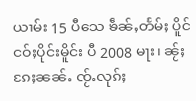ယၢမ်း 15 ပီသေ ၶဵၼ်ႇတႅမ်ႈ ပိူင်ငဝ်ႈပိုင်းမိူင်း ပီ 2008 မႃး၊ ၼႂ်ႈၵႄႈၼၼ်ႉ ၸႂ်ႉလုၵ်ႈ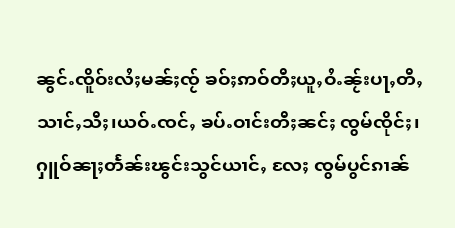ၼွင်ႉၸိူဝ်းလႆႈမၼ်ႈၸႂ် ၶဝ်ႈဢဝ်တီႈယူႇဝႆႉၼႂ်းပႃႇတီႇ သၢင်ႇသီႈ၊ယဝ်ႉၸင်ႇ ၶပ်ႉဝၢင်းတီႈၼင်ႈ ၸွမ်ၸိုင်ႈ၊ ႁူဝ်ၼႃႈတႅၼ်းၽွင်းသွင်ယၢင်ႇ လႄႈ ၸွမ်ပွင်ၵၢၼ်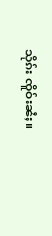သိုၵ်း ၸိူဝ်းၼႆႈ။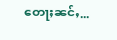တေႃႈၼင်ႇ...